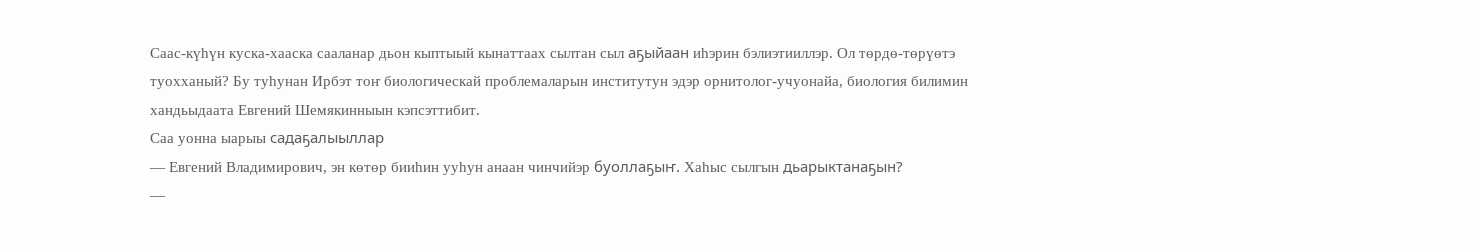Саас-күһүн куска-хааска сааланар дьон кыптыый кынаттаах сылтан сыл аҕыйаан иһэрин бэлиэтииллэр. Ол төрдө-төрүөтэ туохханый? Бу туһунан Ирбэт тоҥ биологическай проблемаларын институтун эдэр орнитолог-учуонайа, биология билимин хандьыдаата Евгений Шемякинныын кэпсэттибит.
Саа уонна ыарыы садаҕалыыллар
— Евгений Владимирович, эн көтөр бииһин ууһун анаан чинчийэр буоллаҕыҥ. Хаһыс сылгын дьарыктанаҕын?
—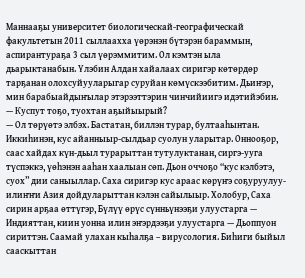Маннааҕы университет биологическай-географическай факультетын 2011 сыллаахха үөрэнэн бүтэрэн бараммын, аспирантураҕа 3 сыл үөрэммитим. Ол кэмтэн ыла дьарыктанабын. Үлэбин Алдан хайалаах сиригэр көтөрдөр тарҕанан олохсуйууларыгар суруйан көмүскээбитим. Дьиҥэр, мин барабыайдыҥылар этэрээттэрин чинчийиигэ идэтийэбин.
— Куспут тоҕо, туохтан аҕыйыырый?
— Ол төрүөтэ элбэх. Бастатан, биллэн турар, бултааһынтан. Иккиһинэн, кус айанныыр-сылдьар суолун уларытар. Оннооҕор, саас хайдах күн-дьыл турарыттан тутулуктанан, сиргэ-ууга түспэккэ, үөһэнэн ааһан хаалыан сөп. Дьон оччоҕо “кус кэлбэтэ, суох” дии саныыллар. Саха сиригэр кус араас көрүҥэ соҕуруулуу-илиҥҥи Азия дойдуларыттан кэлэн сайылыыр. Холобур, Саха сирин арҕаа өттүгэр, Бүлүү өрүс сүнньүнээҕи улуустарга — Индияттан, киин уонна илин эҥэрдээҕи улуустарга — Дьоппуон сириттэн. Саамай улахан кыһалҕа – вирусология. Биһиги быйыл сааскыттан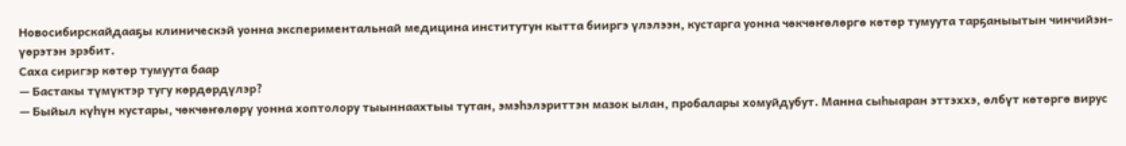Новосибирскайдааҕы клиническэй уонна экспериментальнай медицина институтун кытта бииргэ үлэлээн, кустарга уонна чөкчөҥөлөргө көтөр тумуута тарҕаныытын чинчийэн-үөрэтэн эрэбит.
Саха сиригэр көтөр тумуута баар
— Бастакы түмүктэр тугу көрдөрдүлэр?
— Быйыл күһүн кустары, чөкчөҥөлөрү уонна хоптолору тыыннаахтыы тутан, эмэһэлэриттэн мазок ылан, пробалары хомуйдубут. Манна сыһыаран эттэххэ, өлбүт көтөргө вирус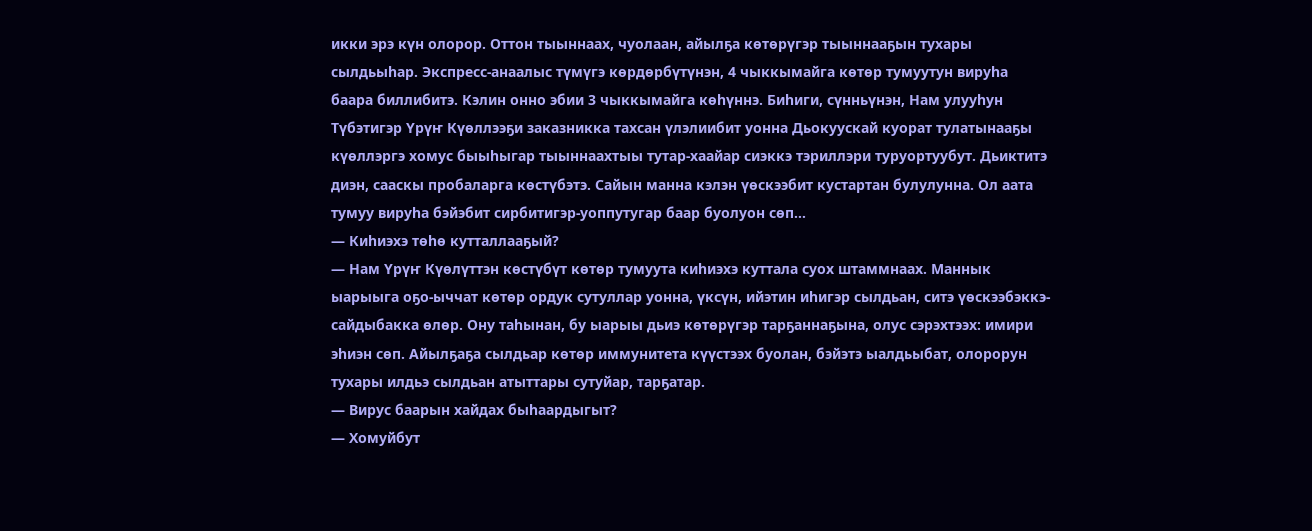икки эрэ күн олорор. Оттон тыыннаах, чуолаан, айылҕа көтөрүгэр тыыннааҕын тухары сылдьыһар. Экспресс-анаалыс түмүгэ көрдөрбүтүнэн, 4 чыккымайга көтөр тумуутун вируһа баара биллибитэ. Кэлин онно эбии 3 чыккымайга көһүннэ. Биһиги, сүнньүнэн, Нам улууһун Түбэтигэр Үрүҥ Күөллээҕи заказникка тахсан үлэлиибит уонна Дьокуускай куорат тулатынааҕы күөллэргэ хомус быыһыгар тыыннаахтыы тутар-хаайар сиэккэ тэриллэри туруортуубут. Дьиктитэ диэн, сааскы пробаларга көстүбэтэ. Сайын манна кэлэн үөскээбит кустартан булулунна. Ол аата тумуу вируһа бэйэбит сирбитигэр-уоппутугар баар буолуон сөп…
— Киһиэхэ төһө кутталлааҕый?
— Нам Үрүҥ Күөлүттэн көстүбүт көтөр тумуута киһиэхэ куттала суох штаммнаах. Маннык ыарыыга оҕо-ыччат көтөр ордук сутуллар уонна, үксүн, ийэтин иһигэр сылдьан, ситэ үөскээбэккэ-сайдыбакка өлөр. Ону таһынан, бу ыарыы дьиэ көтөрүгэр тарҕаннаҕына, олус сэрэхтээх: имири эһиэн сөп. Айылҕаҕа сылдьар көтөр иммунитета күүстээх буолан, бэйэтэ ыалдьыбат, олорорун тухары илдьэ сылдьан атыттары сутуйар, тарҕатар.
— Вирус баарын хайдах быһаардыгыт?
— Хомуйбут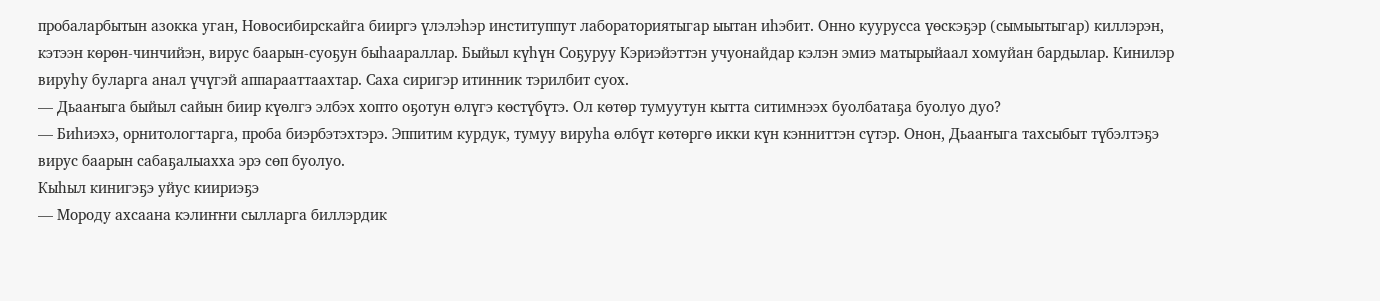пробаларбытын азокка уган, Новосибирскайга бииргэ үлэлэһэр институппут лабораториятыгар ыытан иһэбит. Онно куурусса үөскэҕэр (сымыытыгар) киллэрэн, кэтээн көрөн-чинчийэн, вирус баарын-суоҕун быһаараллар. Быйыл күһүн Соҕуруу Кэриэйэттэн учуонайдар кэлэн эмиэ матырыйаал хомуйан бардылар. Кинилэр вируһу буларга анал үчүгэй аппарааттаахтар. Саха сиригэр итинник тэрилбит суох.
— Дьааҥыга быйыл сайын биир күөлгэ элбэх хопто оҕотун өлүгэ көстүбүтэ. Ол көтөр тумуутун кытта ситимнээх буолбатаҕа буолуо дуо?
— Биһиэхэ, орнитологтарга, проба биэрбэтэхтэрэ. Эппитим курдук, тумуу вируһа өлбүт көтөргө икки күн кэнниттэн сүтэр. Онон, Дьааҥыга тахсыбыт түбэлтэҕэ вирус баарын сабаҕалыахха эрэ сөп буолуо.
Кыһыл кинигэҕэ уйус киириэҕэ
— Мороду ахсаана кэлиҥҥи сылларга биллэрдик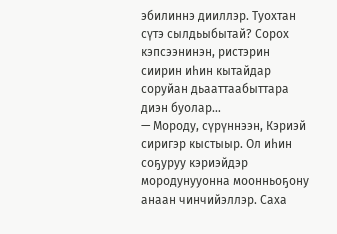эбилиннэ дииллэр. Туохтан сүтэ сылдьыбытай? Сорох кэпсээнинэн, ристэрин сиирин иһин кытайдар соруйан дьааттаабыттара диэн буолар…
— Мороду, сүрүннээн, Кэриэй сиригэр кыстыыр. Ол иһин соҕуруу кэриэйдэр мородунууонна моонньоҕону анаан чинчийэллэр. Саха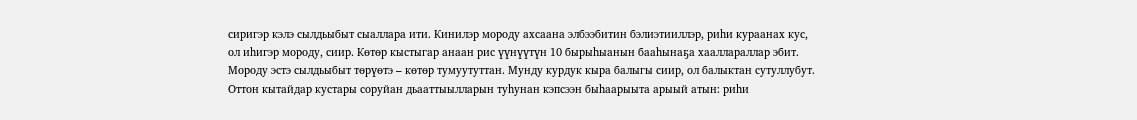сиригэр кэлэ сылдьыбыт сыаллара ити. Кинилэр мороду ахсаана элбээбитин бэлиэтииллэр, риһи кураанах кус, ол иһигэр мороду, сиир. Көтөр кыстыгар анаан рис үүнүүтүн 10 бырыһыанын бааһынаҕа хааллараллар эбит. Мороду эстэ сылдьыбыт төрүөтэ – көтөр тумуутуттан. Мунду курдук кыра балыгы сиир, ол балыктан сутуллубут. Оттон кытайдар кустары соруйан дьааттыылларын туһунан кэпсээн быһаарыыта арыый атын: риһи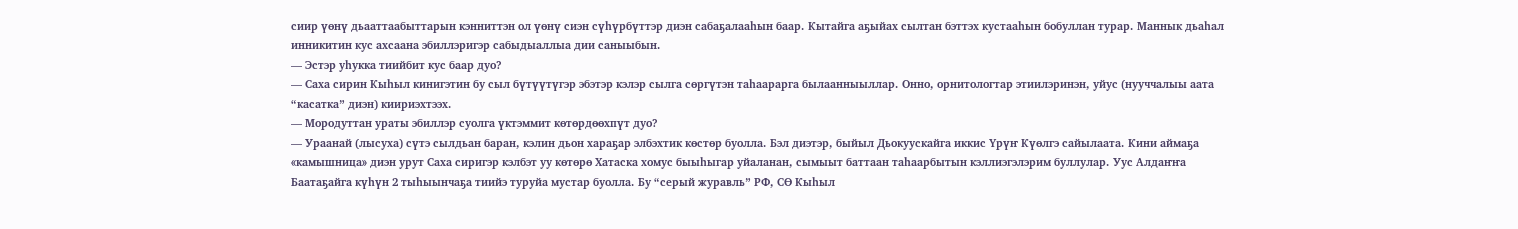сиир үөнү дьааттаабыттарын кэнниттэн ол үөнү сиэн сүһүрбүттэр диэн сабаҕалааһын баар. Кытайга аҕыйах сылтан бэттэх кустааһын бобуллан турар. Маннык дьаһал инникитин кус ахсаана эбиллэригэр сабыдыаллыа дии саныыбын.
— Эстэр уһукка тиийбит кус баар дуо?
— Саха сирин Кыһыл кинигэтин бу сыл бүтүүтүгэр эбэтэр кэлэр сылга сөргүтэн таһаарарга былаанныыллар. Онно, орнитологтар этиилэринэн, уйус (нууччалыы аата “касатка” диэн) киириэхтээх.
— Мородуттан ураты эбиллэр суолга үктэммит көтөрдөөхпүт дуо?
— Ураанай (лысуха) сүтэ сылдьан баран, кэлин дьон хараҕар элбэхтик көстөр буолла. Бэл диэтэр, быйыл Дьокуускайга иккис Үрүҥ Күөлгэ сайылаата. Кини аймаҕа «камышница» диэн урут Саха сиригэр кэлбэт уу көтөрө Хатаска хомус быыһыгар уйаланан, сымыыт баттаан таһаарбытын кэллиэгэлэрим буллулар. Уус Алдаҥҥа Баатаҕайга күһүн 2 тыһыынчаҕа тиийэ туруйа мустар буолла. Бу “серый журавль” РФ, СӨ Кыһыл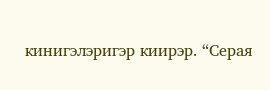кинигэлэригэр киирэр. “Серая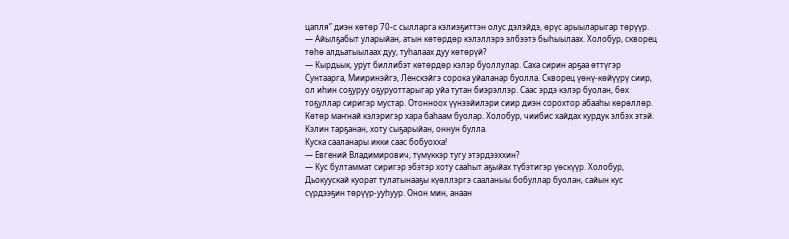цапля” диэн көтөр 70-с сылларга кэлиэҕиттэн олус дэлэйдэ, өрүс арыыларыгар төрүүр.
— Айылҕабыт уларыйан, атын көтөрдөр кэлэллэрэ элбээтэ быһыылаах. Холобур, скворец төһө алдьатыылаах дуу, туһалаах дуу көтөрүй?
— Кырдьык, урут биллибэт көтөрдөр кэлэр буоллулар. Саха сирин арҕаа өттүгэр Сунтаарга, Мииринэйгэ, Ленскэйгэ сорока уйаланар буолла. Скворец үөнү-көйүүрү сиир, ол иһин соҕуруу оҕуруоттарыгар уйа тутан биэрэллэр. Саас эрдэ кэлэр буолан, бөх тоҕуллар сиригэр мустар. Отонноох үүнээйилэри сиир диэн сорохтор абааһы көрөллөр. Көтөр маҥнай кэлэригэр хара баһаам буолар. Холобур, чиибис хайдах курдук элбэх этэй. Кэлин тарҕанан, хоту сыҕарыйан, оннун булла.
Куска сааланары икки саас бобуохха!
— Евгений Владимирович, түмүккэр тугу этэрдээххин?
— Кус бултаммат сиригэр эбэтэр хоту сааһыт аҕыйах түбэтигэр үөскүүр. Холобур, Дьокуускай куорат тулатынааҕы күөллэргэ сааланыы бобуллар буолан, сайын кус сүрдээҕин төрүүр-ууһуур. Онон мин, анаан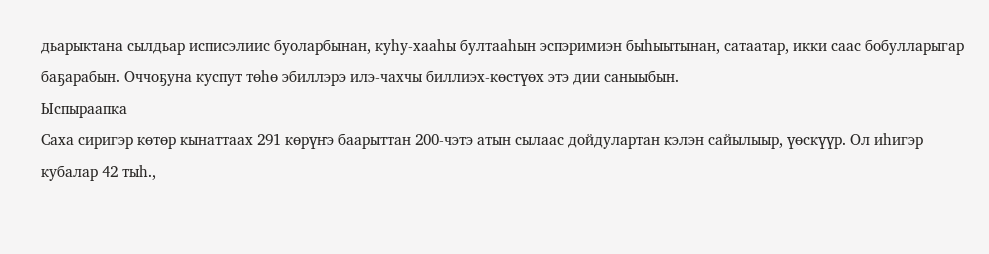дьарыктана сылдьар исписэлиис буоларбынан, куһу-хааһы бултааһын эспэримиэн быһыытынан, сатаатар, икки саас бобулларыгар баҕарабын. Оччоҕуна куспут төһө эбиллэрэ илэ-чахчы биллиэх-көстүөх этэ дии саныыбын.
Ыспыраапка
Саха сиригэр көтөр кынаттаах 291 көрүҥэ баарыттан 200-чэтэ атын сылаас дойдулартан кэлэн сайылыыр, үөскүүр. Ол иһигэр кубалар 42 тыһ.,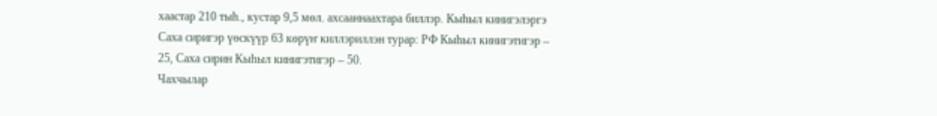хаастар 210 тыһ., кустар 9,5 мөл. ахсааннаахтара биллэр. Кыһыл кинигэлэргэ Саха сиригэр үөскүүр 63 көрүҥ киллэриллэн турар: РФ Кыһыл кинигэтигэр – 25, Саха сирин Кыһыл кинигэтигэр – 50.
Чахчылар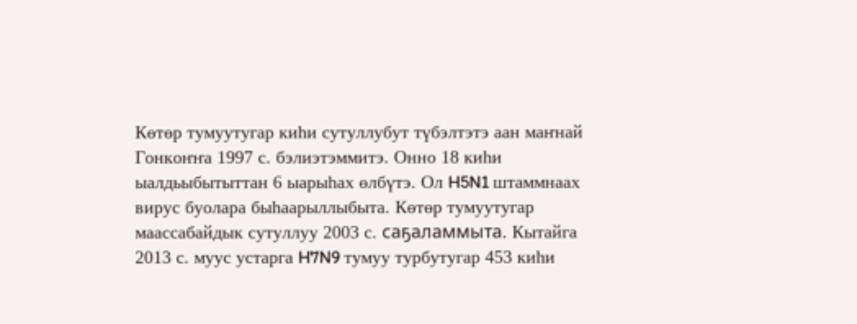Көтөр тумуутугар киһи сутуллубут түбэлтэтэ аан маҥнай Гонкоҥҥа 1997 с. бэлиэтэммитэ. Онно 18 киһи ыалдьыбытыттан 6 ыарыһах өлбүтэ. Ол H5N1 штаммнаах вирус буолара быһаарыллыбыта. Көтөр тумуутугар маассабайдык сутуллуу 2003 с. саҕаламмыта. Кытайга 2013 с. муус устарга H7N9 тумуу турбутугар 453 киһи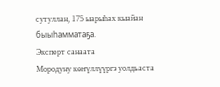сутуллан, 175 ыарыһах кыайан быыһамматаҕа.
Эксперт санаата
Мородуну көҥүллүүргэ уолдьаста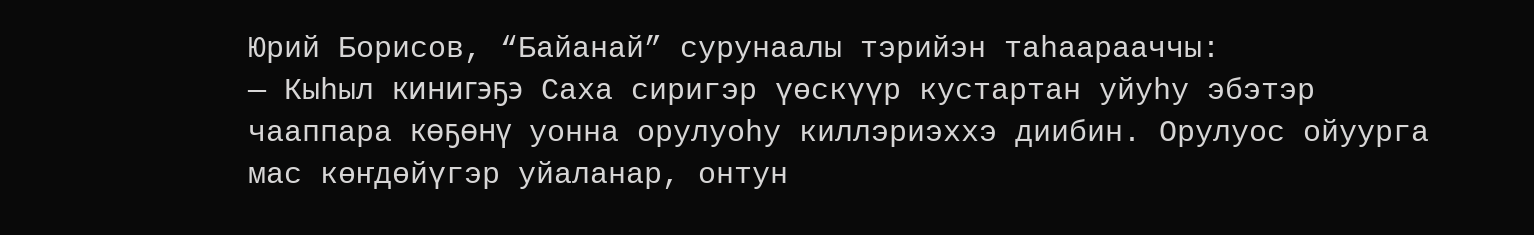Юрий Борисов, “Байанай” сурунаалы тэрийэн таһаарааччы:
— Кыһыл кинигэҕэ Саха сиригэр үөскүүр кустартан уйуһу эбэтэр чааппара көҕөнү уонна орулуоһу киллэриэххэ диибин. Орулуос ойуурга мас көҥдөйүгэр уйаланар, онтун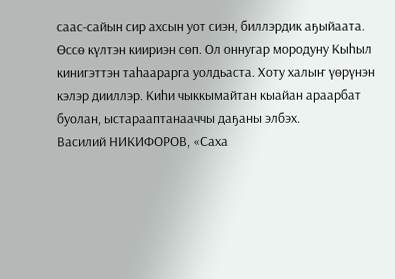саас-сайын сир ахсын уот сиэн, биллэрдик аҕыйаата. Өссө күлтэн киириэн сөп. Ол оннугар мородуну Кыһыл кинигэттэн таһаарарга уолдьаста. Хоту халыҥ үөрүнэн кэлэр дииллэр. Киһи чыккымайтан кыайан араарбат буолан, ыстарааптанааччы даҕаны элбэх.
Василий НИКИФОРОВ, «Саха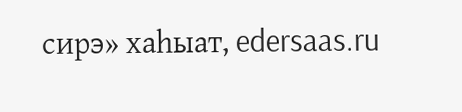сирэ» хаһыат, edersaas.ru